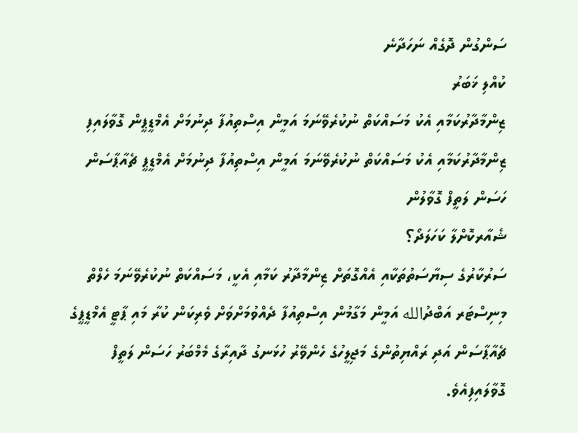ސަންގުން ދޮގެއް ނަހަދާނެ
ކުއްލި ޚަބަރު
ޒިންމާދާރުކަމާއި އެކު މަސައްކަތް ނުކުރެވޭނަމަ އަމީން އިސްތިއުފާ ދިނުމަށް އެމްޑީޕީން ގޮވާލައިފި
ޒިންމާދާރުކަމާއި އެކު މަސައްކަތް ނުކުރެވޭނަމަ އަމީން އިސްތިއުފާ ދިނުމަށް އެމްޑީޕީ ޗެއާޕާސަން ހަސަން ލަތީފް ގޮވާލުން
ޝެއާރކޮށްލާ ކަހަލަދޯ؟
ސަރުކާރުގެ ސިޔާސަތުތަކާއި އެއްގޮތަށް ޒިންމާދާރު ކަމާއި އެކީ، މަސައްކަތް ނުކުރެވޭނަމަ ހެލްތް މިނިސްޓަރ އަބްދުالله އަމީން މަގާމުން އިސްތިއުފާ ދެއްވުމަށްވަށް ވެރިކަން ކުރާ މައި ޕާޓީ އެމްޑީޕީގެ ޗެއާޕާސަން އަދި ރައްޔިތުންގެ މަޖިލީހުގެ ހެންވޭރު ހުޅަނގު ދާއިރާގެ މެމްބަރު ހަސަން ލަތީފް ގޮވާލައިފިއެވެ.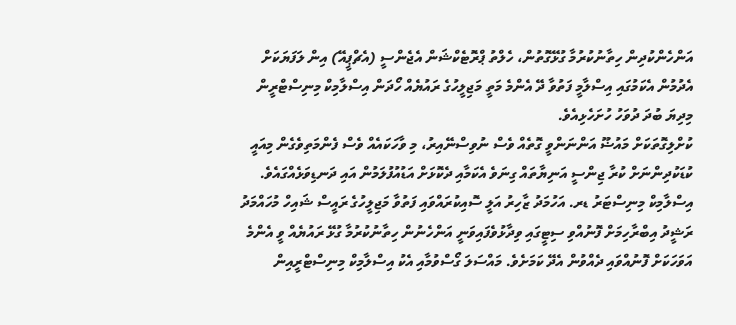އަންހެންކުދިން ހިތާނުކުރުމާ ގުޅޭގޮތުން، ހެލްތު ޕްރޮޓެކްޝަން އެޖެންސީ (އެޗްޕީއޭ) އިން ލަފަޔަކަށް އެދުމުން އެކަމުގައި އިސްލާމީ ފަތުވާ ދޭ އެންމެ މަތީ މަޖިލީހުގެ ރައުޔެއް ހޯދަން އިސްލާމިކް މިނިސްޓްރީން މިދިޔަ ބުދަ ދުވަހު ހުށަހެޅިއެވެ.
ކުށްލިގޮތަކަށް މައުޟޫ އަންނަންވީ ގޮތެއް ވެސް ނުވިސްނޭއިރު، މި ވާހަކައެއް ވެސް ފެންމަތިވެގެން މިއައީ ކުޑަކުދިންނަށް ކުރާ ޖިންސީ އަނިޔާތައް ގިނަވެ އެކަމާއި ދެކޮޅަށް އަޑުއުފުލަމުން އައި ދަނޑިވަޅެއްގައެވެ.
އިސްލާމިކް މިނިސްޓަރު ޑރ. އަހުމަދު ޒާހިރު އަލީ ސޮއިކުރައްވައި ފަތުވާ މަޖިލީހުގެ ރައީސް ޝައިހް މުހައްމަދު ރަޝީދު އިބްރާހިމަށް ފޮނުއްވި ސިޓީގައި ވިދާޅުވެފައިވަނީ އަންހެނުން ހިތާނުކުރުމާ ގުޅޭ ރައުޔެއް ވީ އެންމެ އަވަހަކަށް ފޮނުއްވައި ދެއްވުން އެދޭ ކަމަށެވެ. މައްސަލަ ގޯސްވުމާއި އެކު އިސްލާމިކް މިނިސްޓްރީއިން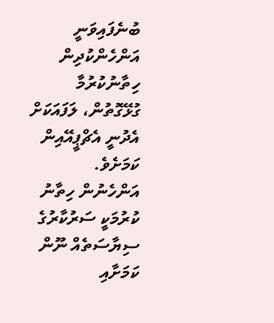ބުނެފައިވަނީ އަންހެންކުދިން ހިތާނުކުރުމާ ގުޅޭގޮތުން، ލަފައަކަށް އެދުނީ އެޗްޕީއޭއިން ކަމަށެވެ.
އަންހެނުން ހިތާނު ކުރުމަކީ ސަރުކާރުގެ ސިޔާސަތެއް ނޫން ކަމަށާއި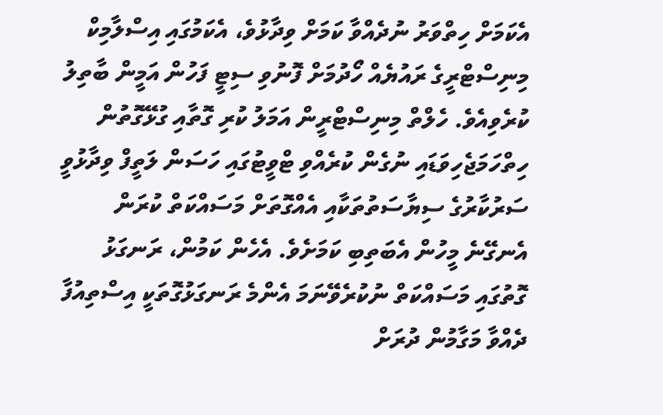އެކަމަށް ހިތްވަރު ނުދެއްވާ ކަމަށް ވިދާޅުވެ، އެކަމުގައި އިސްލާމިކް މިނިސްޓްރީގެ ރައުޔެއް ހޯދުމަށް ފޮނުވި ސިޓީ ފަހުން އަމީން ބާތިލު ކުރެވިއެވެ. ހެލްތް މިނިސްޓްރީން އަމަލު ކުރި ގޮތާއި ގުޅޭގޮތުން ހިތްހަމަޖެހިވަޑައި ނުގެން ކުރެއްވި ޓްވީޓުގައި ހަސަން ލަތީފް ވިދާޅުވީ ސަރުކާރުގެ ސިޔާސަތުތަކާއި އެއްގޮތަށް މަސައްކަތް ކުރަން އެނގޭނެ މީހުން އެބަތިބި ކަމަށެވެ. އެހެން ކަމުން، ރަނގަޅު ގޮތުގައި މަސައްކަތް ނުކުރެވޭނަމަ އެންމެ ރަނގަޅުގޮތަކީ އިސްތިއުފާ ދެއްވާ މަގާމުން ދުރަށް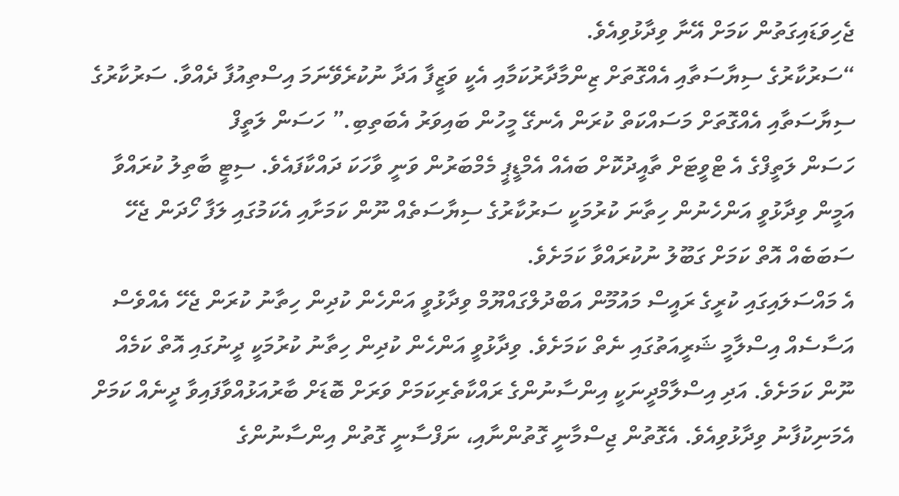ޖެހިވަޑައިގަތުން ކަމަށް އޭނާ ވިދާޅުވިއެވެ.
“ސަރުކާރުގެ ސިޔާސަތާއި އެއްގޮތަށް ޒިންމާދާރުކަމާއި އެކީ ވަޒީފާ އަދާ ނުކުރެވޭނަމަ އިސްތިއުފާ ދެއްވާ. ސަރުކާރުގެ ސިޔާސަތާއި އެއްގޮތަށް މަސައްކަތް ކުރަން އެނގޭ މީހުން ބައިވަރު އެބަތިބި.” ހަސަން ލަތީފް
ހަސަން ލަތީފްގެ އެ ޓްވީޓަށް ތާއީދުކޮށް ބައެއް އެމްޑީޕީ މެމްބަރުން ވަނީ ވާހަކަ ދައްކާފައެވެ. ސިޓީ ބާތިލު ކުރައްވާ އަމީން ވިދާޅުވީ އަންހެނުން ހިތާނަ ކުރުމަކީ ސަރުކާރުގެ ސިޔާސަތެއް ނޫން ކަމަށާއި އެކަމުގައި ލަފާ ހޯދަން ޖެހޭ ސަބަބެއް އޮތް ކަމަށް ގަބޫލު ނުކުރައްވާ ކަމަށެވެ.
އެ މައްސަލައިގައި ކުރީގެ ރައީސް މައުމޫން އަބްދުލްގައްޔޫމް ވިދާޅުވީ އަންހެން ކުދިން ހިތާނު ކުރަން ޖެހޭ އެއްވެސް އަސާސެއް އިސްލާމީ ޝަރީއަތުގައި ނެތް ކަމަށެވެ. ވިދާޅުވީ އަންހެން ކުދިން ހިތާނު ކުރުމަކީ ދީނުގައި އޮތް ކަމެއް ނޫން ކަމަށެވެ. އަދި އިސްލާމްދީނަކީ އިންސާނުންގެ ރައްކާތެރިކަމަށް ވަރަށް ބޮޑަށް ބާރުއަޅުއްވާފައިވާ ދީނެއް ކަމަށް އެމަނިކުފާނު ވިދާޅުވިއެވެ. އެގޮތުން ޖިސްމާނީ ގޮތުންނާއި، ނަފްސާނީ ގޮތުން އިންސާނުންގެ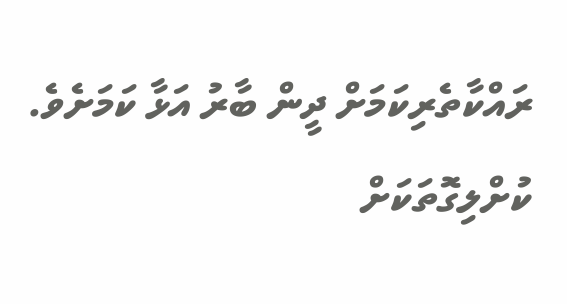ރައްކާތެރިކަމަށް ދީން ބާރު އަޅާ ކަމަށެވެ.
ކުށްލިގޮތަކަށް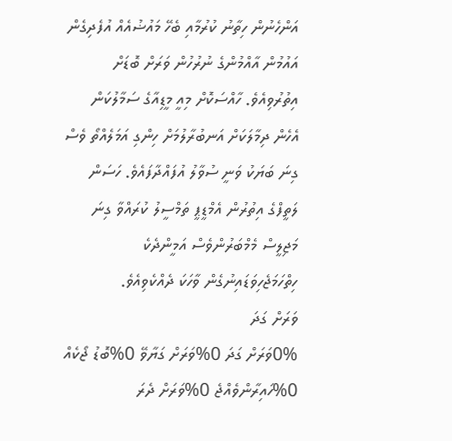އަންހެނުން ހިތާނު ކުރުމާއި ބެހޭ މައުޟުއެއް އުފެދިގެން އައުމުން އާއްމުންގެ ނުރުހުން ވަރަށް ބޮޑަށް އިތުރުވިއެވެ. ހާއްސަކޮށް މިއީ މީޑިއާގެ ސަމާލުކަން އެހެން ދިމާލަކަށް އަނބުރާލުމަށް ހިންގި އަމަލެއްތޯ ވެސް ގިނަ ބަޔަކު ވަނީ ސުވާލު އުފައްދާފައެވެ. ހަސަން ލަތީފްގެ އިތުރުން އެމްޑީޕީ ތަމްސީލު ކުރައްވާ ގިނަ މަޖިލީސް މެމްބަރުންވެސް އަމީންދެކެ ހިތްހަމަޖެހިވަޑައިނުގެން ވާހަކަ ދެއްކެވިއެވެ.
ވަރަށް ގަދަ
0%ވަރަށް ގަދަ 0%ވަރަށް ގަޔާވޭ 0%ބޮޑު ޖޯކެއް 0%ހައިރާންވެއްޖެ 0%ވަރަށް ދެރަ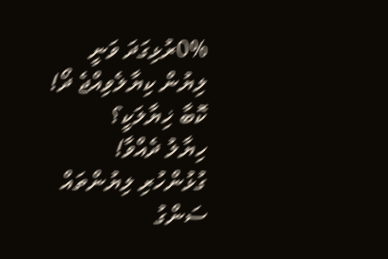0%ރުޅިގަދަ ވަނީ
ލިޔުން ކިޔާލެވިއްޖެ ދޯ! ކޮބާ ޚިޔާލަކީ؟
ހިޔާލު ދެއްވާ!
ގުޅުންހުރި ލިޔުންތައް
ސަންގު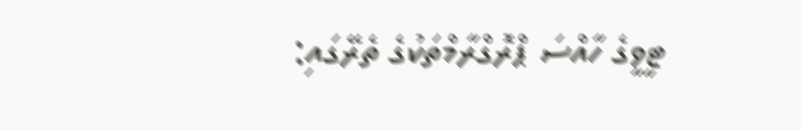ޓީވީގެ ހާއްސަ ޕްރޮގްރާމްތަކުގެ ތެރޭގައި: